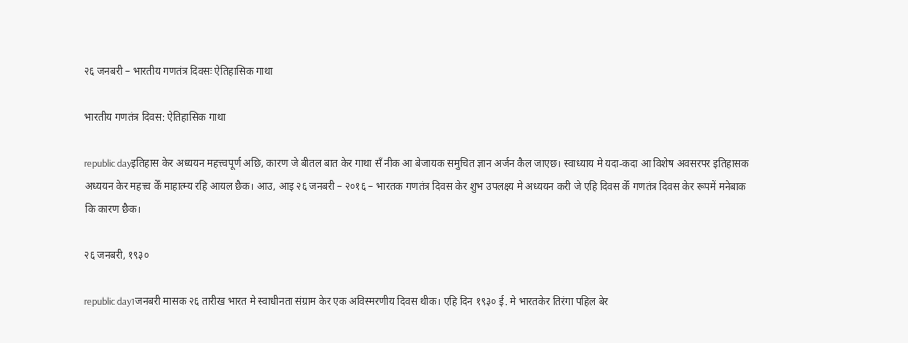२६ जनबरी – भारतीय गणतंत्र दिवसः ऐतिहासिक गाथा

भारतीय गणतंत्र दिवस: ऐतिहासिक गाथा

republic dayइतिहास केर अध्ययन महत्त्वपूर्ण अछि, कारण जे बीतल बात केर गाथा सँ नीक आ बेजायक समुचित ज्ञान अर्जन कैल जाएछ। स्वाध्याय मे यदा-कदा आ विशेष अवसरपर इतिहासक अध्ययन केर महत्त्व केँ माहात्म्य रहि आयल छैक। आउ, आइ २६ जनबरी – २०१६ – भारतक गणतंत्र दिवस केर शुभ उपलक्ष्य मे अध्ययन करी जे एहि दिवस केँ गणतंत्र दिवस केर रूपमें मनेबाक कि कारण छैक।

२६ जनबरी, १९३०

republic day1जनबरी मासक २६ तारीख भारत मे स्वाधीनता संग्राम केर एक अविस्मरणीय दिवस थीक। एहि दिन १९३० ई. मे भारतकेर तिरंगा पहिल बेर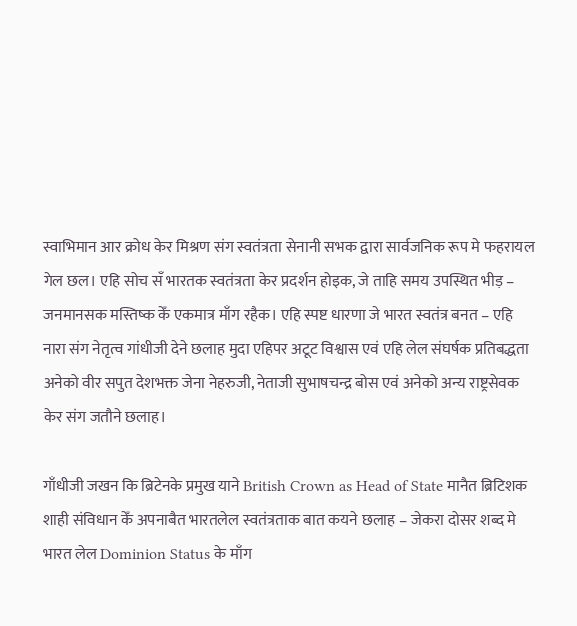स्वाभिमान आर क्रोध केर मिश्रण संग स्वतंत्रता सेनानी सभक द्वारा सार्वजनिक रूप मे फहरायल गेल छल। एहि सोच सँ भारतक स्वतंत्रता केर प्रदर्शन होइक, जे ताहि समय उपस्थित भीड़ – जनमानसक मस्तिष्क केँ एकमात्र माँग रहैक। एहि स्पष्ट धारणा जे भारत स्वतंत्र बनत – एहि नारा संग नेतृत्व गांधीजी देने छलाह मुदा एहिपर अटूट विश्वास एवं एहि लेल संघर्षक प्रतिबद्धता अनेको वीर सपुत देशभक्त जेना नेहरुजी, नेताजी सुभाषचन्द्र बोस एवं अनेको अन्य राष्ट्रसेवक केर संग जतौने छलाह।

गाँधीजी जखन कि ब्रिटेनके प्रमुख याने British Crown as Head of State मानैत ब्रिटिशक शाही संविधान केँ अपनाबैत भारतलेल स्वतंत्रताक बात कयने छलाह – जेकरा दोसर शब्द मे भारत लेल Dominion Status के माँग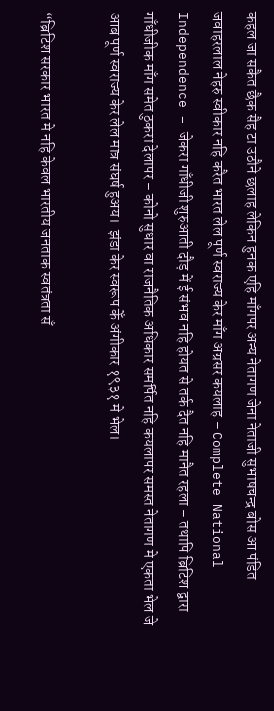कहल जा सकैत छैक सैह टा उठौने छलाह लेकिन हुनक एहि माँगपर अन्य नेतागण जेना नेताजी सुभाषचन्द्र बोस आ पंडित जवाहरलाल नेहरु स्वीकार नहि करैत भारत लेल पूर्ण स्वराज्य केर माँग अग्रसर कयलाह – Complete National Independence – जेकरा गाँधीजी शुरुआती दौड़ में ई संभव नहि होयत से तर्क दैत नहि मानैत रहला – तथापि ब्रिटिश द्वारा गाँधीजीक माँग समेत ठुकरा देलापर – कोनो सुधार वा राजनैतिक अधिकार समर्पित नहि कयलापर समस्त नेतागण मे एकता भेल जे आब पूर्ण स्वराज्य केर लेल मात्र संघर्ष हुअय।  झंडा केर स्वरूप केँ अंगीकार १९३१ मे भेल।

“ब्रिटिश सरकार भारत मे नहि केवल भारतीय जनताक स्वतंत्रता सँ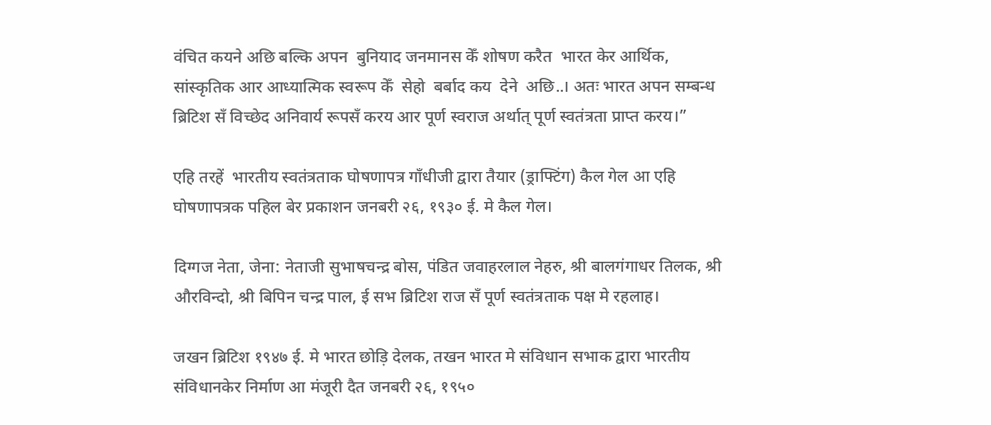वंचित कयने अछि बल्कि अपन  बुनियाद जनमानस केँ शोषण करैत  भारत केर आर्थिक, सांस्कृतिक आर आध्यात्मिक स्वरूप केँ  सेहो  बर्बाद कय  देने  अछि..। अतः भारत अपन सम्बन्ध ब्रिटिश सँ विच्छेद अनिवार्य रूपसँ करय आर पूर्ण स्वराज अर्थात्‌ पूर्ण स्वतंत्रता प्राप्त करय।”

एहि तरहें  भारतीय स्वतंत्रताक घोषणापत्र गाँधीजी द्वारा तैयार (ड्राफ्टिंग) कैल गेल आ एहि घोषणापत्रक पहिल बेर प्रकाशन जनबरी २६, १९३० ई. मे कैल गेल।

दिग्गज नेता, जेना: नेताजी सुभाषचन्द्र बोस, पंडित जवाहरलाल नेहरु, श्री बालगंगाधर तिलक, श्री औरविन्दो, श्री बिपिन चन्द्र पाल, ई सभ ब्रिटिश राज सँ पूर्ण स्वतंत्रताक पक्ष मे रहलाह।

जखन ब्रिटिश १९४७ ई. मे भारत छोड़ि देलक, तखन भारत मे संविधान सभाक द्वारा भारतीय संविधानकेर निर्माण आ मंजूरी दैत जनबरी २६, १९५०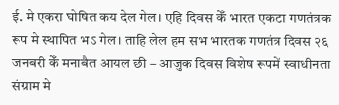ई. मे एकरा घोषित कय देल गेल। एहि दिवस केँ भारत एकटा गणतंत्रक रूप मे स्थापित भऽ गेल। ताहि लेल हम सभ भारतक गणतंत्र दिवस २६ जनबरी केँ मनाबैत आयल छी – आजुक दिवस विशेष रूपमें स्वाधीनता संग्राम मे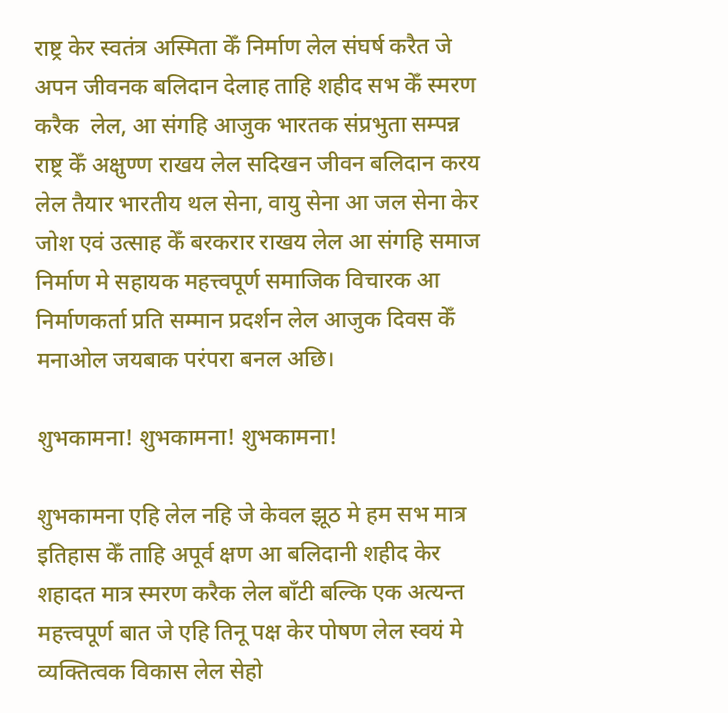राष्ट्र केर स्वतंत्र अस्मिता केँ निर्माण लेल संघर्ष करैत जे अपन जीवनक बलिदान देलाह ताहि शहीद सभ केँ स्मरण करैक  लेल, आ संगहि आजुक भारतक संप्रभुता सम्पन्न राष्ट्र केँ अक्षुण्ण राखय लेल सदिखन जीवन बलिदान करय लेल तैयार भारतीय थल सेना, वायु सेना आ जल सेना केर जोश एवं उत्साह केँ बरकरार राखय लेल आ संगहि समाज निर्माण मे सहायक महत्त्वपूर्ण समाजिक विचारक आ निर्माणकर्ता प्रति सम्मान प्रदर्शन लेल आजुक दिवस केँ मनाओल जयबाक परंपरा बनल अछि।

शुभकामना! शुभकामना! शुभकामना!

शुभकामना एहि लेल नहि जे केवल झूठ मे हम सभ मात्र इतिहास केँ ताहि अपूर्व क्षण आ बलिदानी शहीद केर शहादत मात्र स्मरण करैक लेल बाँटी बल्कि एक अत्यन्त महत्त्वपूर्ण बात जे एहि तिनू पक्ष केर पोषण लेल स्वयं मे व्यक्तित्वक विकास लेल सेहो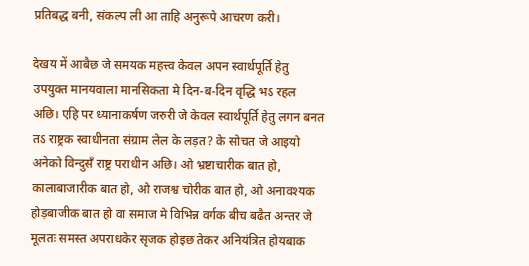प्रतिबद्ध बनी, संकल्प ली आ ताहि अनुरूपे आचरण करी।

देखय में आबैछ जे समयक महत्त्व केवल अपन स्वार्थपूर्ति हेतु उपयुक्त मानयवाला मानसिकता मे दिन-ब-दिन वृद्धि भऽ रहल अछि। एहि पर ध्यानाकर्षण जरुरी जे केवल स्वार्थपूर्ति हेतु लगन बनत तऽ राष्ट्रक स्वाधीनता संग्राम लेल के लड़त? के सोचत जे आइयो अनेको विन्दुसँ राष्ट्र पराधीन अछि। ओ भ्रष्टाचारीक बात हो, कालाबाजारीक बात हो, ओ राजश्व चोरीक बात हो, ओ अनावश्यक होड़बाजीक बात हो वा समाज मे विभिन्न वर्गक बीच बढैत अन्तर जे मूलतः समस्त अपराधकेर सृजक होइछ तेकर अनियंत्रित होयबाक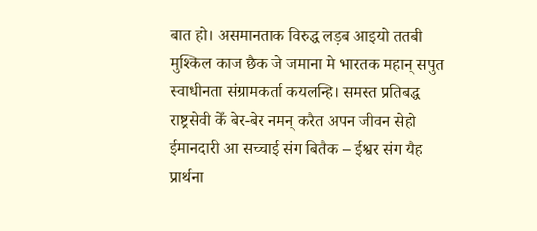बात हो। असमानताक विरुद्ध लड़ब आइयो ततबी मुश्किल काज छैक जे जमाना मे भारतक महान्‌ सपुत स्वाधीनता संग्रामकर्ता कयलन्हि। समस्त प्रतिबद्ध राष्ट्रसेवी केँ बेर-बेर नमन्‌ करैत अपन जीवन सेहो ईमानदारी आ सच्चाई संग बितैक – ईश्वर संग यैह प्रार्थना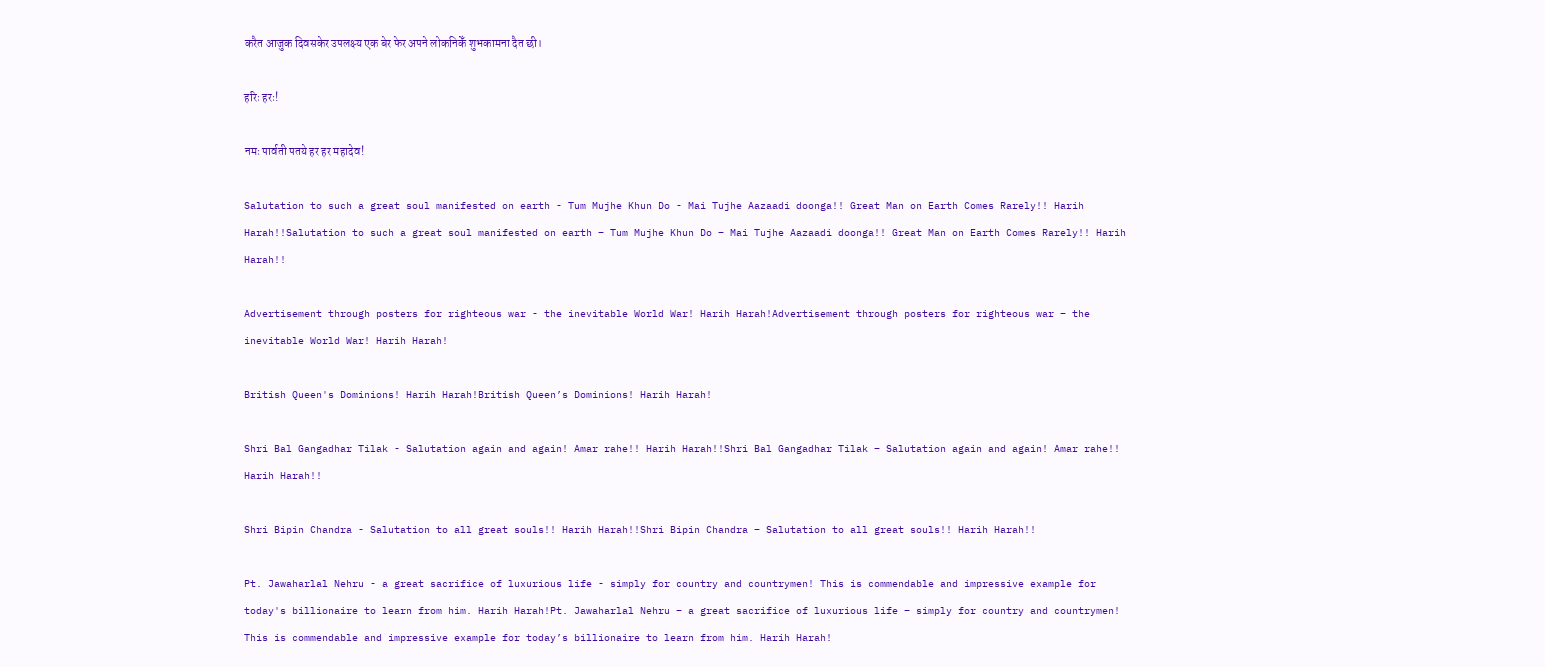करैत आजुक दिवसकेर उपलक्ष्य एक बेर फेर अपने लोकनिकेँ शुभकामना दैत छी।

हरिः हरः!

नमः पार्वती पतये हर हर महादेव!

Salutation to such a great soul manifested on earth - Tum Mujhe Khun Do - Mai Tujhe Aazaadi doonga!! Great Man on Earth Comes Rarely!! Harih Harah!!Salutation to such a great soul manifested on earth – Tum Mujhe Khun Do – Mai Tujhe Aazaadi doonga!! Great Man on Earth Comes Rarely!! Harih Harah!!

Advertisement through posters for righteous war - the inevitable World War! Harih Harah!Advertisement through posters for righteous war – the inevitable World War! Harih Harah!

British Queen's Dominions! Harih Harah!British Queen’s Dominions! Harih Harah!

Shri Bal Gangadhar Tilak - Salutation again and again! Amar rahe!! Harih Harah!!Shri Bal Gangadhar Tilak – Salutation again and again! Amar rahe!! Harih Harah!!

Shri Bipin Chandra - Salutation to all great souls!! Harih Harah!!Shri Bipin Chandra – Salutation to all great souls!! Harih Harah!!

Pt. Jawaharlal Nehru - a great sacrifice of luxurious life - simply for country and countrymen! This is commendable and impressive example for today's billionaire to learn from him. Harih Harah!Pt. Jawaharlal Nehru – a great sacrifice of luxurious life – simply for country and countrymen! This is commendable and impressive example for today’s billionaire to learn from him. Harih Harah!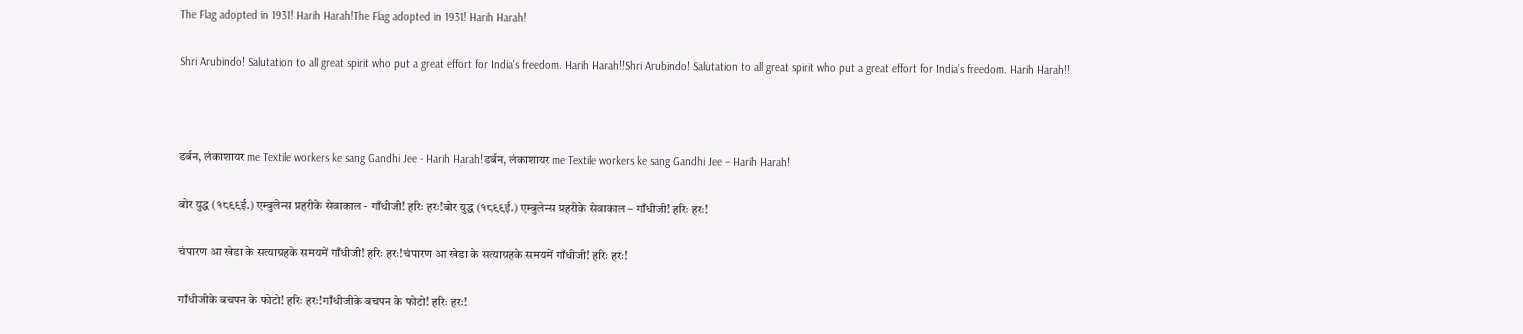The Flag adopted in 1931! Harih Harah!The Flag adopted in 1931! Harih Harah!

Shri Arubindo! Salutation to all great spirit who put a great effort for India's freedom. Harih Harah!!Shri Arubindo! Salutation to all great spirit who put a great effort for India’s freedom. Harih Harah!!



डर्बन, लंकाशायर me Textile workers ke sang Gandhi Jee - Harih Harah!डर्बन, लंकाशायर me Textile workers ke sang Gandhi Jee – Harih Harah!

बोर युद्ध (१८९९ई.) एम्बुलेन्स प्रहरीके सेवाकाल - गाँधीजी! हरिः हरः!बोर युद्ध (१८९९ई.) एम्बुलेन्स प्रहरीके सेवाकाल – गाँधीजी! हरिः हरः!

चंपारण आ खेडा के सत्याग्रहके समयमें गाँधीजी! हरिः हरः!चंपारण आ खेडा के सत्याग्रहके समयमें गाँधीजी! हरिः हरः!

गाँधीजीके बचपन के फोटो! हरिः हरः!गाँधीजीके बचपन के फोटो! हरिः हरः!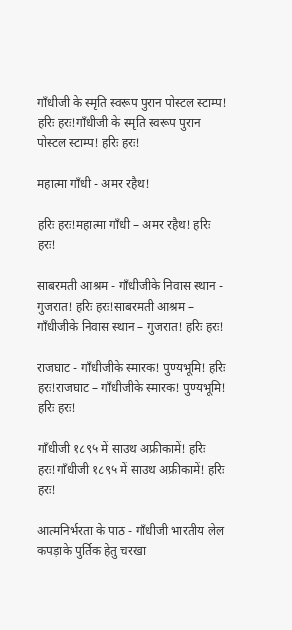गाँधीजी के स्मृति स्वरूप पुरान पोस्टल स्टाम्प! हरिः हरः!गाँधीजी के स्मृति स्वरूप पुरान पोस्टल स्टाम्प! हरिः हरः!

महात्मा गाँधी - अमर रहैथ!

हरिः हरः!महात्मा गाँधी – अमर रहैथ! हरिः हरः!

साबरमती आश्रम - गाँधीजीके निवास स्थान - गुजरात! हरिः हरः!साबरमती आश्रम – गाँधीजीके निवास स्थान – गुजरात! हरिः हरः!

राजघाट - गाँधीजीके स्मारक! पुण्यभूमि! हरिः हरः!राजघाट – गाँधीजीके स्मारक! पुण्यभूमि! हरिः हरः!

गाँधीजी १८९५ में साउथ अफ्रीकामें! हरिः हरः!गाँधीजी १८९५ में साउथ अफ्रीकामें! हरिः हरः!

आत्मनिर्भरता के पाठ - गाँधीजी भारतीय लेल कपड़ाके पुर्तिक हेतु चरखा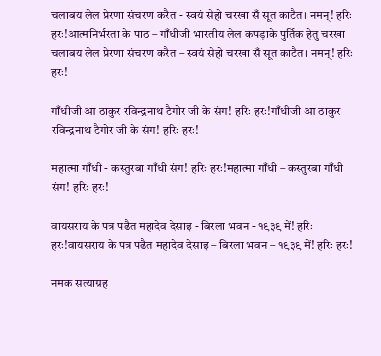चलाबय लेल प्रेरणा संचरण करैत - स्वयं सेहो चरखा सँ सूत काटैत। नमन्‌! हरिः हरः!आत्मनिर्भरता के पाठ – गाँधीजी भारतीय लेल कपड़ाके पुर्तिक हेतु चरखा चलाबय लेल प्रेरणा संचरण करैत – स्वयं सेहो चरखा सँ सूत काटैत। नमन्‌! हरिः हरः!

गाँधीजी आ ठाकुर रविन्द्रनाथ टैगोर जी के संग! हरिः हरः!गाँधीजी आ ठाकुर रविन्द्रनाथ टैगोर जी के संग! हरिः हरः!

महात्मा गाँधी - कस्तुरबा गाँधी संग! हरिः हरः!महात्मा गाँधी – कस्तुरबा गाँधी संग! हरिः हरः!

वायसराय के पत्र पढैत महादेव देसाइ - बिरला भवन - १९३९ में! हरिः हरः!वायसराय के पत्र पढैत महादेव देसाइ – बिरला भवन – १९३९ में! हरिः हरः!

नमक सत्याग्रह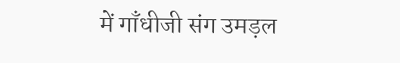में गाँधीजी संग उमड़ल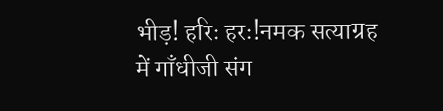भीड़! हरिः हरः!नमक सत्याग्रह में गाँधीजी संग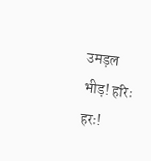उमड़ल भीड़! हरिः हरः!